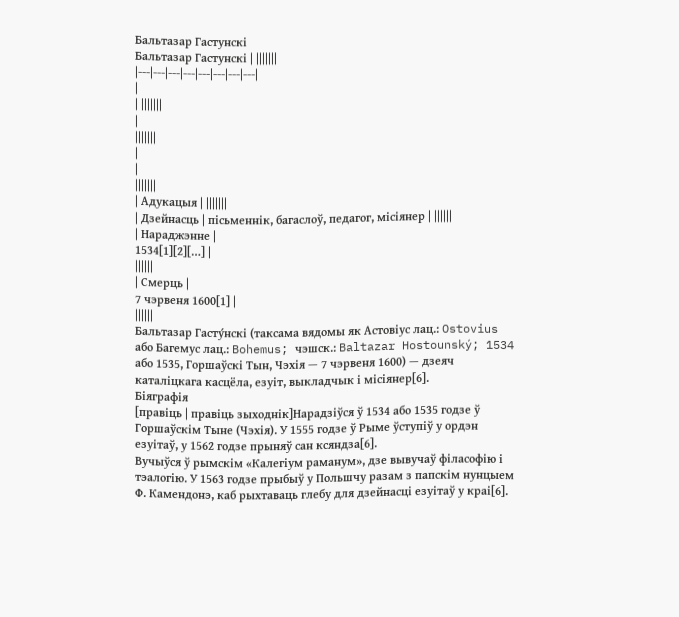Бальтазар Гастунскі
Бальтазар Гастунскі | |||||||
|---|---|---|---|---|---|---|---|
|
| |||||||
|
|||||||
|
|
|||||||
| Адукацыя | |||||||
| Дзейнасць | пісьменнік, багаслоў, педагог, місіянер | ||||||
| Нараджэнне |
1534[1][2][…] |
||||||
| Смерць |
7 чэрвеня 1600[1] |
||||||
Бальтазар Гасту́нскі (таксама вядомы як Астовіус лац.: Ostovius або Багемус лац.: Bohemus; чэшск.: Baltazar Hostounský; 1534 або 1535, Горшаўскі Тын, Чэхія — 7 чэрвеня 1600) — дзеяч каталіцкага касцёла, езуіт, выкладчык і місіянер[6].
Біяграфія
[правіць | правіць зыходнік]Нарадзіўся ў 1534 або 1535 годзе ў Горшаўскім Тыне (Чэхія). У 1555 годзе ў Рыме ўступіў у ордэн езуітаў, у 1562 годзе прыняў сан ксяндза[6].
Вучыўся ў рымскім «Калегіум раманум», дзе вывучаў філасофію і тэалогію. У 1563 годзе прыбыў у Польшчу разам з папскім нунцыем Ф. Камендонэ, каб рыхтаваць глебу для дзейнасці езуітаў у краі[6].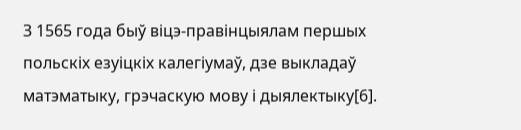З 1565 года быў віцэ-правінцыялам першых польскіх езуіцкіх калегіумаў, дзе выкладаў матэматыку, грэчаскую мову і дыялектыку[6].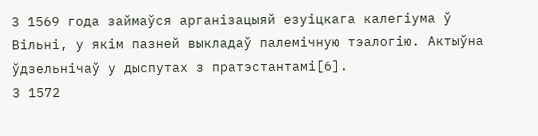З 1569 года займаўся арганізацыяй езуіцкага калегіума ў Вільні, у якім пазней выкладаў палемічную тэалогію. Актыўна ўдзельнічаў у дыспутах з пратэстантамі[6].
З 1572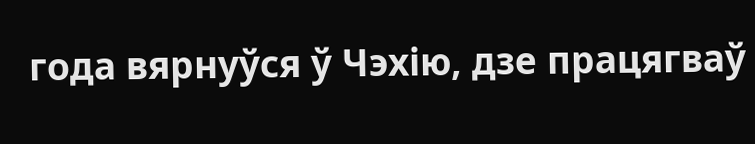года вярнуўся ў Чэхію, дзе працягваў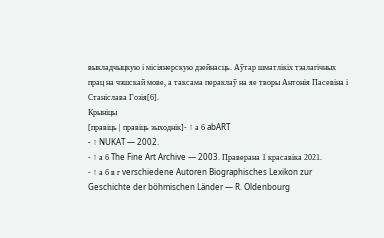выкладчыцкую і місіянерскую дзейнасць. Аўтар шматлікіх тэалагічных прац на чэшскай мове, а таксама пераклаў на яе творы Антонія Пасевіна і Станіслава Гозія[6].
Крыніцы
[правіць | правіць зыходнік]- ↑ а б abART
- ↑ NUKAT — 2002.
- ↑ а б The Fine Art Archive — 2003. Праверана 1 красавіка 2021.
- ↑ а б в г verschiedene Autoren Biographisches Lexikon zur Geschichte der böhmischen Länder — R. Oldenbourg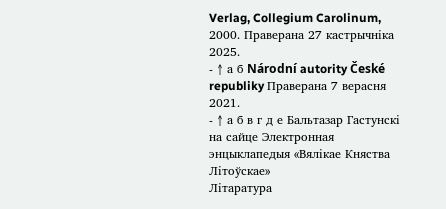Verlag, Collegium Carolinum, 2000. Праверана 27 кастрычніка 2025.
- ↑ а б Národní autority České republiky Праверана 7 верасня 2021.
- ↑ а б в г д е Бальтазар Гастунскі на сайце Электронная энцыклапедыя «Вялікае Княства Літоўскае»
Літаратура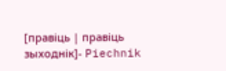[правіць | правіць зыходнік]- Piechnik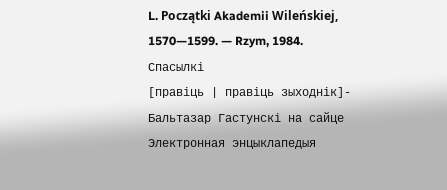L. Początki Akademii Wileńskiej, 1570—1599. — Rzym, 1984.
Спасылкі
[правіць | правіць зыходнік]- Бальтазар Гастунскі на сайце Электронная энцыклапедыя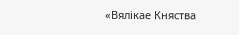«Вялікае Княства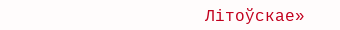Літоўскае»